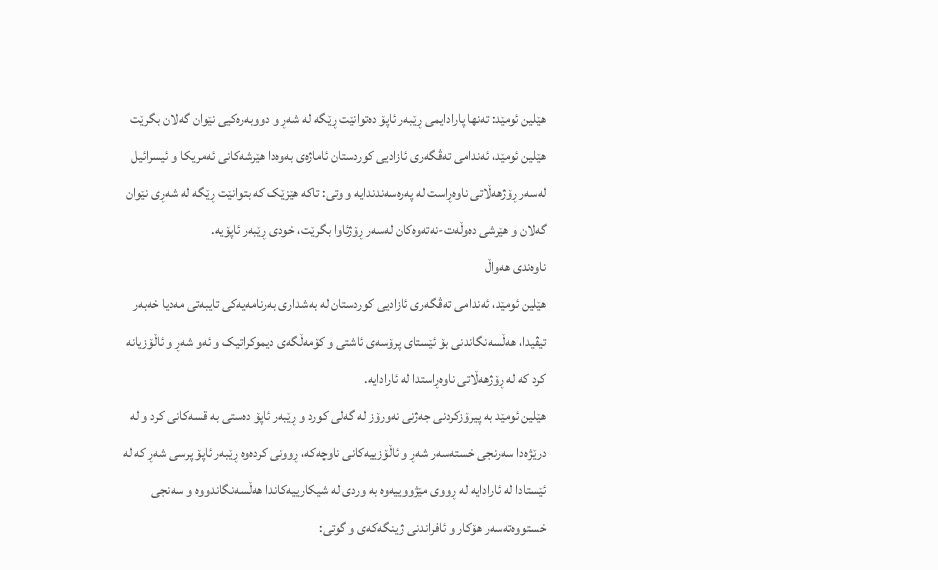هێلین ئومێد: تەنها پارادایمی ڕێبەر ئاپۆ دەتوانێت ڕێگە لە شەڕ و دووبەرەکیی نێوان گەلان بگرێت
هێلین ئومێد، ئەندامی تەڤگەری ئازادیی کوردستان ئاماژەی بەوەدا هێرشەکانی ئەمریکا و ئیسرائیل لەسەر ڕۆژهەڵاتی ناوەڕاست لە پەرەسەندندایە و وتی: تاکە هێزێک کە بتوانێت ڕێگە لە شەڕی نێوان گەلان و هێرشی دەوڵەت-نەتەوەکان لەسەر ڕۆژئاوا بگرێت، خودی ڕێبەر ئاپۆیە.
ناوەندی هەواڵ
هێلین ئومێد، ئەندامی تەڤگەری ئازادیی کوردستان لە بەشداری بەرنامەیەکی تایبەتی مەدیا خەبەر تیڤیدا، هەڵسەنگاندنی بۆ ئێستای پرۆسەی ئاشتی و کۆمەڵگەی دیموکراتیک و ئەو شەڕ و ئاڵۆزیانە کرد کە لە ڕۆژهەڵاتی ناوەڕاستدا لە ئارادایە.
هێلین ئومێد بە پیرۆزکردنی جەژنی نەورۆز لە گەلی کورد و ڕێبەر ئاپۆ دەستی بە قسەکانی کرد و لە درێژەدا سەرنجی خستەسەر شەڕ و ئاڵۆزییەکانی ناوچەکە، ڕوونی کردەوە ڕێبەر ئاپۆ پرسی شەڕ کە لە ئێستادا لە ئارادایە لە ڕووی مێژووییەوە بە وردی لە شیکارییەکاندا هەڵسەنگاندووە و سەنجی خستووەتەسەر هۆکار و ئافراندنی ژینگەکەی و گوتی: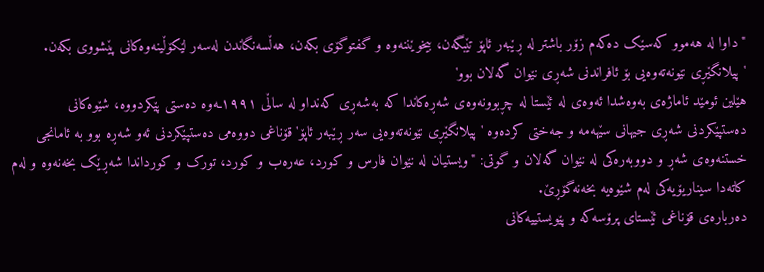"داوا لە هەموو کەسێک دەکەم زۆر باشتر لە ڕێبەر ئاپۆ تێبگەن، بیخوێننەوە و گفتوگۆی بکەن، هەڵسەنگاندن لەسەر لێکۆڵینەوەکانی پێشووی بکەن.
'پیلانگێڕی نێونەتەوەیی بۆ ئافراندنی شەڕی نێوان گەلان بوو'
هێلین ئومێد ئاماژەی بەوەشدا ئەوەی لە ئێستا لە چڕبوونەوەی شەڕەکاندا کە بەشەڕی کەنداو لە ساڵی ١٩٩١ـەوە دەستی پێکردووە، شێوەکانی دەستپێکردنی شەڕی جیهانی سێهەمە و جەختی کردەوە 'پیلانگێڕی نێونەتەوەیی سەر ڕێبەر ئاپۆ' قۆناغی دووەمی دەستپێکردنی ئەو شەڕە بوو بە ئامانجی خستنەوەی شەڕ و دووبەرەکی لە نێوان گەلان و گوتی: "ویستیان لە نێوان فارس و کورد، عەرەب و کورد، تورک و کورداندا شەڕێک بخەنەوە و لەم کاتەدا سیناریۆیەکی لەم شێوەیە بخەنەگۆڕێ.
دەربارەی قۆناغی ئێستای پرۆسەکە و پێویستییەکانی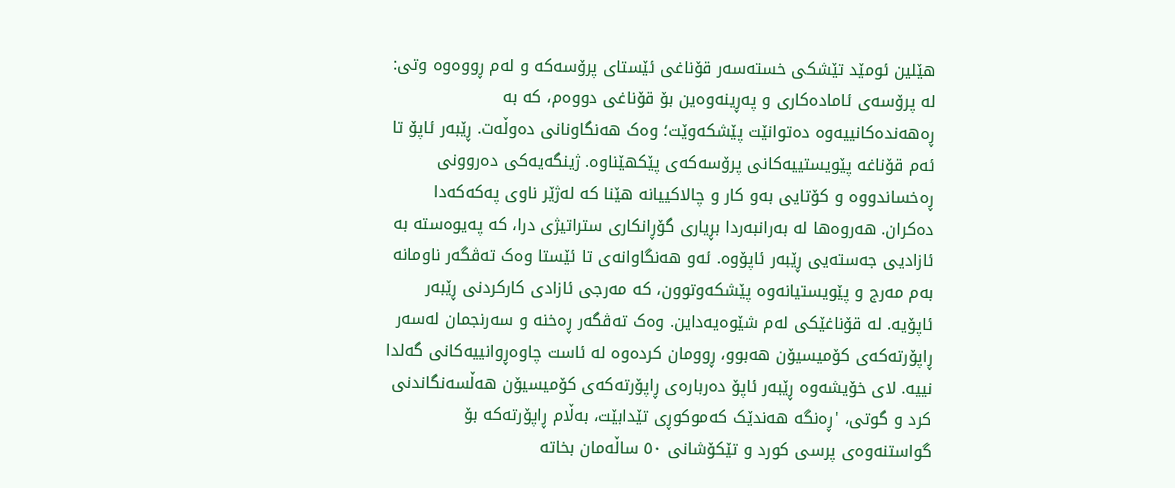هێلین ئومێد تێشکی خستەسەر قۆناغی ئێستای پرۆسەکە و لەم ڕووەوە وتی: لە پرۆسەی ئامادەکاری و پەڕینەوەین بۆ قۆناغی دووەم، کە بە ڕەهەندەکانییەوە دەتوانێت پێشكەوێت؛ وەک هەنگاونانی دەوڵەت. ڕێبەر ئاپۆ تا ئەم قۆناغە پێویستییەکانی پرۆسەکەی پێکهێناوە. ژینگەیەکی دەروونی ڕەخساندووە و کۆتایی بەو کار و چالاکییانە هێنا کە لەژێر ناوی پەکەکەدا دەکران. هەروەها لە بەرانبەردا بڕیاری گۆڕانکاری ستراتیژی درا، کە پەیوەستە بە ئازادیی جەستەیی ڕێبەر ئاپۆوە. ئەو هەنگاوانەی تا ئێستا وەک تەڤگەر ناومانە بەم مەرج و پێویستیانەوە پێشکەوتوون، کە مەرجی ئازادی کارکردنی ڕێبەر ئاپۆیە. لە قۆناغێکی لەم شێوەیەداین. وەک تەڤگەر ڕەخنە و سەرنجمان لەسەر ڕاپۆرتەکەی کۆمیسیۆن هەبوو، ڕوومان کردەوە لە ئاست چاوەڕوانییەکانی گەلدا نییە. لای خۆیشەوە ڕێبەر ئاپۆ دەربارەی ڕاپۆرتەکەی کۆمیسیۆن هەڵسەنگاندنی کرد و گوتی، 'ڕەنگە هەندێک کەموکوڕی تێدابێت، بەڵام ڕاپۆرتەکە بۆ گواستنەوەی پرسی کورد و تێکۆشانی ٥٠ ساڵەمان بخاتە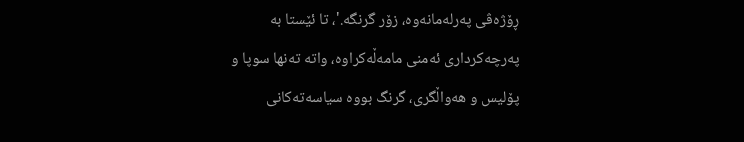ڕۆژەڤی پەرلەمانەوە، زۆر گرنگە.'، تا ئێستا بە پەرچەکرداری ئەمنی مامەڵەکراوە، واتە تەنها سوپا و پۆلیس و هەواڵگری، گرنگ بووە سیاسەتەکانی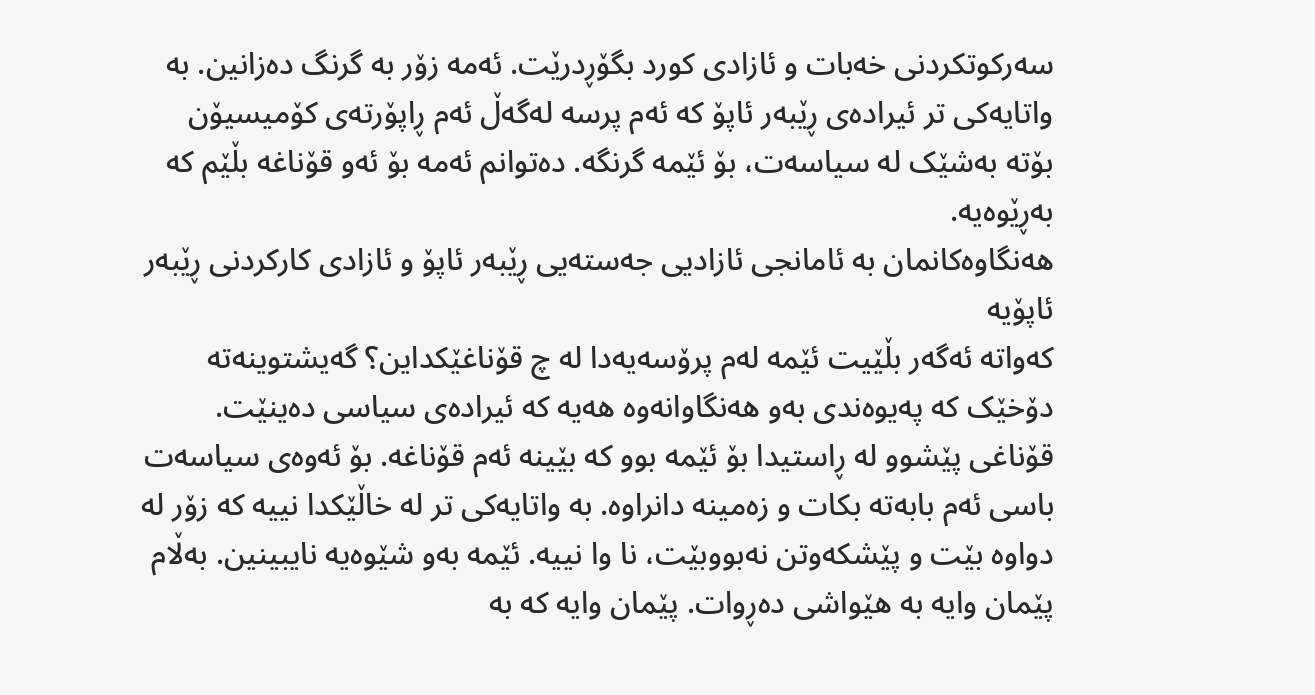سەرکوتکردنی خەبات و ئازادی کورد بگۆڕدرێت. ئەمە زۆر بە گرنگ دەزانین. بە واتایەکی تر ئیرادەی ڕێبەر ئاپۆ کە ئەم پرسە لەگەڵ ئەم ڕاپۆرتەی کۆمیسیۆن بۆتە بەشێک لە سیاسەت، بۆ ئێمە گرنگە. دەتوانم ئەمە بۆ ئەو قۆناغە بڵێم کە بەڕێوەیە.
هەنگاوەکانمان بە ئامانجی ئازادیی جەستەیی ڕێبەر ئاپۆ و ئازادی کارکردنی ڕێبەر ئاپۆیە
کەواتە ئەگەر بڵێیت ئێمە لەم پرۆسەیەدا لە چ قۆناغێکداین؟ گەیشتوینەتە دۆخێک کە پەیوەندی بەو هەنگاوانەوە هەیە کە ئیرادەی سیاسی دەینێت. قۆناغی پێشوو لە ڕاستیدا بۆ ئێمە بوو کە بێینە ئەم قۆناغە. بۆ ئەوەی سیاسەت باسی ئەم بابەتە بکات و زەمینە دانراوە. بە واتایەکی تر لە خاڵێکدا نییە کە زۆر لە دواوە بێت و پێشکەوتن نەبووبێت، نا وا نییە. ئێمە بەو شێوەیە نایبینین. بەڵام پێمان وایە بە هێواشی دەڕوات. پێمان وایە کە بە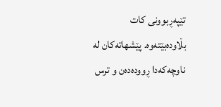تێپەڕبوونی کات بڵاودەبێتەوە. پێشهاتەکان لە ناوچەکەدا ڕوودەدەن و ترس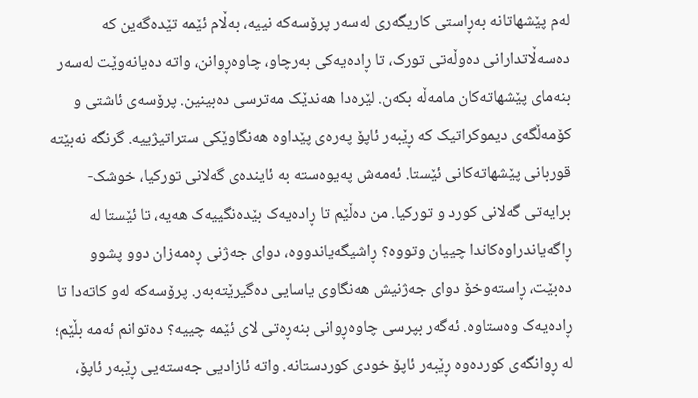لەم پێشهاتانە بەڕاستی کاریگەری لەسەر پرۆسەکە نییە، بەڵام ئێمە تێدەگەین کە دەسەڵاتدارانی دەوڵەتی تورک، تا ڕادەیەکی بەرچاو، چاوەڕوانن، واتە دەیانەوێت لەسەر بنەمای پێشهاتەکان مامەڵە بکەن. لێرەدا هەندێک مەترسی دەبینین. پرۆسەی ئاشتی و کۆمەڵگەی دیموکراتیک کە ڕێبەر ئاپۆ پەرەی پێداوە هەنگاوێکی ستراتیژییە. گرنگە نەبێتە قوربانی پێشهاتەکانی ئێستا. ئەمەش پەیوەستە بە ئایندەی گەلانی تورکیا، خوشک-برایەتی گەلانی کورد و تورکیا. من دەڵێم تا ڕادەیەک بێدەنگییەک هەیە، تا ئێستا لە ڕاگەیاندراوەکاندا چییان وتووە؟ ڕاشیگەیاندووە، دوای جەژنی ڕەمەزان دوو پشوو دەبێت، ڕاستەوخۆ دوای جەژنیش هەنگاوی یاسایی دەگیرێتەبەر. پرۆسەکە لەو کاتەدا تا ڕادەیەک وەستاوە. ئەگەر بپرسی چاوەڕوانی بنەڕەتی لای ئێمە چییە؟ دەتوانم ئەمە بڵێم؛ لە ڕوانگەی کوردەوە ڕێبەر ئاپۆ خودی کوردستانە. واتە ئازادیی جەستەیی ڕێبەر ئاپۆ،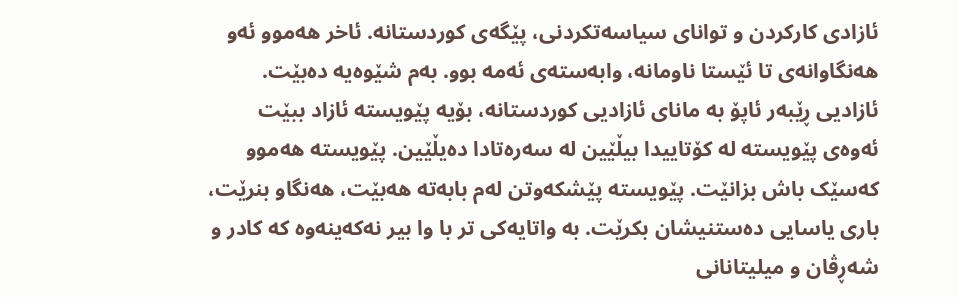ئازادی کارکردن و توانای سیاسەتکردنی، پێگەی کوردستانە. ئاخر هەموو ئەو هەنگاوانەی تا ئێستا ناومانە، وابەستەی ئەمە بوو. بەم شێوەیە دەبێت.
ئازادیی ڕێبەر ئاپۆ بە مانای ئازادیی کوردستانە، بۆیە پێویستە ئازاد ببێت
ئەوەی پێویستە لە کۆتاییدا بیڵێین لە سەرەتادا دەیڵێین. پێویستە هەموو کەسێک باش بزانێت. پێویستە پێشکەوتن لەم بابەتە هەبێت، هەنگاو بنرێت، باری یاسایی دەستنیشان بکرێت. بە واتایەکی تر با وا بیر نەکەینەوە کە کادر و شەڕڤان و میلیتانانی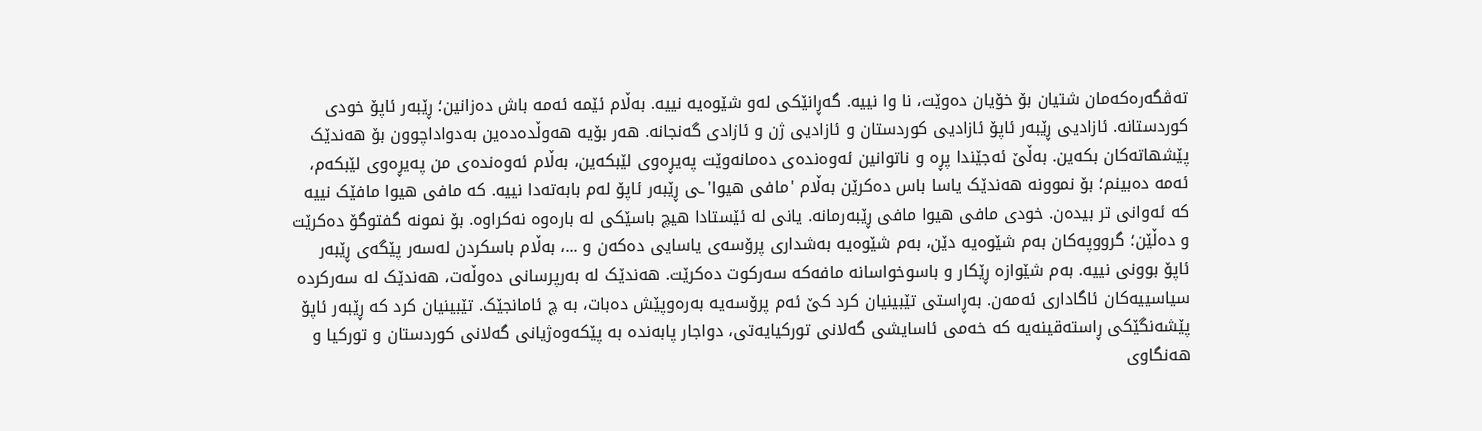تەڤگەرەکەمان شتیان بۆ خۆیان دەوێت، نا وا نییە. گەڕانێکی لەو شێوەیە نییە. بەڵام ئێمە ئەمە باش دەزانین؛ ڕێبەر ئاپۆ خودی کوردستانە. ئازادیی ڕێبەر ئاپۆ ئازادیی کوردستان و ئازادیی ژن و ئازادی گەنجانە. هەر بۆیە هەوڵدەدەین بەدواداچوون بۆ هەندێک پێشهاتەکان بکەین. بەڵێ ئەجێندا پڕە و ناتوانین ئەوەندەی دەمانەوێت پەیڕەوی لێبکەین، بەڵام ئەوەندەی من پەیڕەوی لێبکەم، ئەمە دەبینم؛ بۆ نموونە هەندێک یاسا باس دەکرێن بەڵام 'مافی هیوا'ـی ڕێبەر ئاپۆ لەم بابەتەدا نییە. کە مافی هیوا مافێک نییە کە ئەوانی تر بیدەن. خودی مافی هیوا مافی ڕێبەرمانە. یانی لە ئێستادا هیچ باسێکی لە بارەوە نەکراوە. بۆ نمونە گفتوگۆ دەکرێت و دەڵێن؛ گرووپەکان بەم شێوەیە دێن، بەم شێوەیە بەشداری پرۆسەی یاسایی دەکەن و ...، بەڵام باسکردن لەسەر پێگەی ڕێبەر ئاپۆ بوونی نییە. بەم شێوازە ڕێکار و باسوخواسانە مافەکە سەرکوت دەکرێت. هەندێک لە بەرپرسانی دەوڵەت، هەندێک لە سەرکردە سیاسییەکان ئاگاداری ئەمەن. بەڕاستی تێبینیان کرد کێ ئەم پرۆسەیە بەرەوپێش دەبات، بە چ ئامانجێک. تێبینیان کرد کە ڕێبەر ئاپۆ پێشەنگێکی ڕاستەقینەیە کە خەمی ئاسایشی گەلانی تورکیایەتی، دواجار پابەندە بە پێکەوەژیانی گەلانی کوردستان و تورکیا و هەنگاوی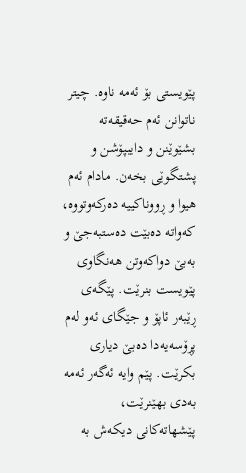پێویستی بۆ ئەمە ناوە. چیتر ناتوانن ئەم حەقیقەتە بشێوێنن و دایبپۆشن و پشتگوێی بخەن. مادام ئەم هیوا و ڕووناکییە دەرکەوتووە، کەواتە دەبێت دەستبەجێ و بەبێ دواکەوتن هەنگاوی پێویست بنرێت. پێگەی ڕێبەر ئاپۆ و جێگای ئەو لەم پڕۆسەیەدا دەبێ دیاری بکرێت. پێم وایە ئەگەر ئەمە بەدی بهێنرێت، پێشهاتەکانی دیکەش بە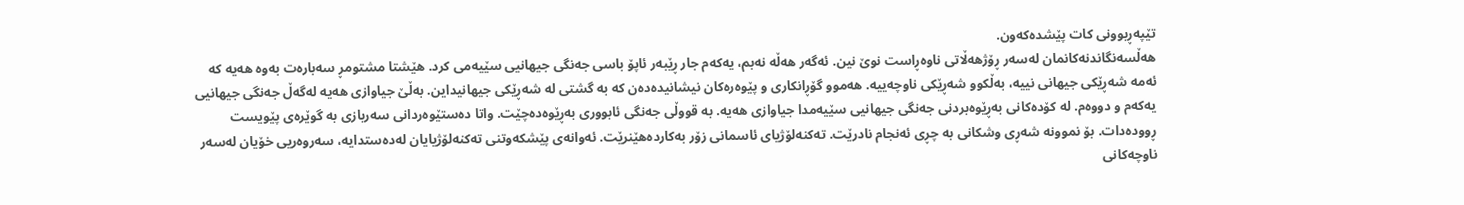تێپەڕبوونی کات پێشدەکەون.
هەڵسەنگاندنەکانمان لەسەر ڕۆژهەڵاتی ناوەڕاست نوێ نین. ئەگەر هەڵە نەبم، یەکەم جار ڕێبەر ئاپۆ باسی جەنگی جیهانیی سێیەمی کرد. هێشتا مشتومڕ سەبارەت بەوە هەیە کە ئەمە شەڕێکی جیهانی نییە، بەڵکوو شەڕێکی ناوچەییە. هەموو گۆڕانکاری و پێوەرەکان نیشانیدەدەن کە بە گشتی لە شەڕێکی جیهانیداین. بەڵێ جیاوازی هەیە لەگەڵ جەنگی جیهانیی یەکەم و دووەم. لە کۆدەکانی بەڕێوەبردنی جەنگی جیهانیی سێیەمدا جیاوازی هەیە. بە قووڵی جەنگی ئابووری بەڕێوەدەچێت. واتا دەستێوەردانی سەربازی بە گوێرەی پێویست ڕوودەدات. بۆ نموونە شەڕی وشکانی بە چڕی ئەنجام نادرێت. تەکنەلۆژیای ئاسمانی زۆر بەکاردەهێنرێت. ئەوانەی پێشکەوتنی تەکنەلۆژیایان لەدەستدایە، سەروەریی خۆیان لەسەر ناوچەکانی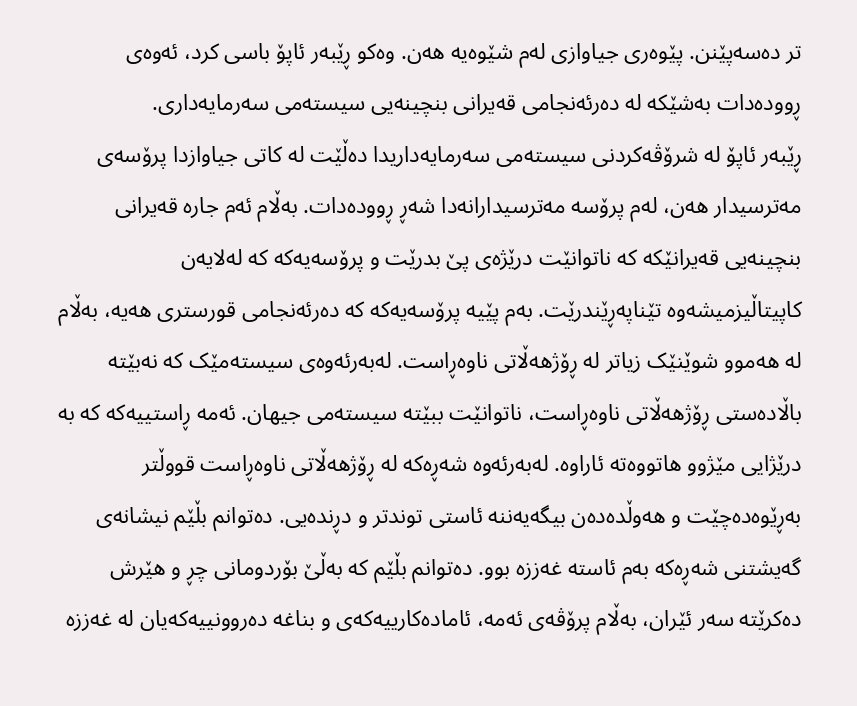تر دەسەپێنن. پێوەری جیاوازی لەم شێوەیە هەن. وەکو ڕێبەر ئاپۆ باسی کرد، ئەوەی ڕوودەدات بەشێکە لە دەرئەنجامی قەیرانی بنچینەیی سیستەمی سەرمایەداری.
ڕێبەر ئاپۆ لە شرۆڤەکردنی سیستەمی سەرمایەداریدا دەڵێت لە کاتی جیاوازدا پرۆسەی مەترسیدار هەن، لەم پرۆسە مەترسیدارانەدا شەڕ ڕوودەدات. بەڵام ئەم جارە قەیرانی بنچینەیی قەیرانێکە کە ناتوانێت درێژەی پێ بدرێت و پرۆسەیەکە کە لەلایەن کاپیتاڵیزمیشەوە تێناپەڕێندرێت. بەم پێیە پرۆسەیەکە کە دەرئەنجامی قورستری هەیە، بەڵام لە هەموو شوێنێک زیاتر لە ڕۆژهەڵاتی ناوەڕاست. لەبەرئەوەی سیستەمێک کە نەبێتە باڵادەستی ڕۆژهەڵاتی ناوەڕاست، ناتوانێت ببێتە سیستەمی جیهان. ئەمە ڕاستییەکە کە بە درێژایی مێژوو هاتووەتە ئاراوە. لەبەرئەوە شەڕەکە لە ڕۆژهەڵاتی ناوەڕاست قووڵتر بەڕێوەدەچێت و هەوڵدەدەن بیگەیەننە ئاستی توندتر و دڕندەیی. دەتوانم بڵێم نیشانەی گەیشتنی شەڕەکە بەم ئاستە غەززە بوو. دەتوانم بڵێم کە بەڵێ بۆردومانی چڕ و هێرش دەکرێتە سەر ئێران، بەڵام پرۆڤەی ئەمە، ئامادەکارییەکەی و بناغە دەروونییەکەیان لە غەززە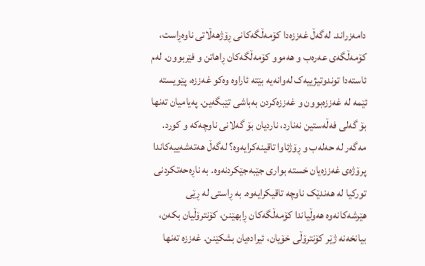دامەزراند. لەگەڵ غەززەدا کۆمەڵگەکانی ڕۆژهەڵاتی ناوەڕاست، کۆمەڵگەی عەرەب و هەموو کۆمەڵگەکان ڕاهاتن و فێربوون. لەم ئاستەدا توندوتیژییەک لەوانەیە بێتە ئاراوە وەکو غەززە، پێویستە ئێمە لە غەززەبوون و غەززەکردن بەباشی تێبگەین. پەیامیان تەنها بۆ گەلی فەڵەستین نەنارد، ناردیان بۆ گەلانی ناوچەکە و کورد. مەگەر لە حەلەب و ڕۆژئاوا تاقینەکرایەوە؟ لەگەڵ هەتەشەییەکاندا پرۆژەی غەززەیان خستە بواری جێبەجێکردنەوە. بە ناڕەحەتکردنی تورکیا لە هەندێک ناوچە تاقیکرایەوە. بە ڕاستی لە ڕێی هێرشەکانەوە هەوڵیاندا کۆمەڵگەکان ڕابهێنن، کۆنترۆڵیان بکەن، بیانخەنە ژێر کۆنترۆڵی خۆیان، ئیرادەیان بشکێنن. غەززە تەنها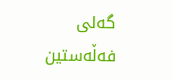گەلی فەڵەستین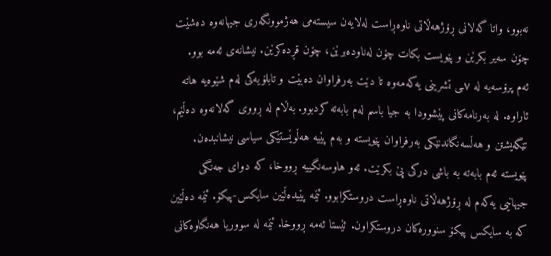نەبوو، واتا گەلانی ڕۆژهەڵاتی ناوەڕاست لەلایەن سیستەمی هەژموونگەری جیهانەوە دەشێت چۆن سەیر بکرێن و پێویست بکات چۆن لەناودەبرێن، چۆن قڕدەکرێن. نیشانەی ئەمە بوو.
ئەم پرۆسەیە لە ٧ـی تشرینی یەکەمەوە تا دێت بەرفراوان دەبێت و تابلۆیەکی لەم شێوەیە هاتە ئاراوە. لە بەرنامەکانی پێشوودا بە جیا باسم لەم بابەتە کردبوو. بەڵام لە ڕووی گەلانەوە دەڵێم، تێگەیشتن و هەڵسەنگاندنێکی بەرفراوان پێویستە و بەم پێیە هەڵوێستێکی سیاسی نیشانبدەن. پێویستە ئەم بابەتە بە باشی درکی پێ بکرێت. ئەو هاوسەنگییە ڕووخا، کە دوای جەنگی جیهانیی یەکەم لە ڕۆژهەڵاتی ناوەڕاست دروستکرابوو. ئێمە پێیدەڵێین سایکس-پیکۆ. ئێمە دەڵێین کە بە سایکس پیکۆ سنوورەکان دروستکراون. ئێستا ئەمە ڕووخا. ئێمە لە سووریا هەنگاوەکانی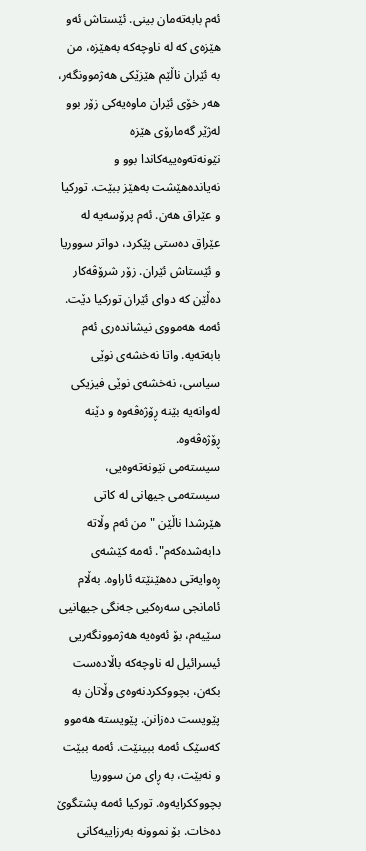ئەم بابەتەمان بینی. ئێستاش ئەو هێزەی کە لە ناوچەکە بەهێزە، من بە ئێران ناڵێم هێزێکی هەژموونگەر، هەر خۆی ئێران ماوەیەکی زۆر بوو لەژێر گەمارۆی هێزە نێونەتەوەییەکاندا بوو و نەیاندەهێشت بەهێز ببێت. تورکیا و عێراق هەن. ئەم پرۆسەیە لە عێراق دەستی پێکرد، دواتر سووریا و ئێستاش ئێران. زۆر شرۆڤەکار دەڵێن کە دوای ئێران تورکیا دێت. ئەمە هەمووی نیشاندەری ئەم بابەتەیە. واتا نەخشەی نوێی سیاسی، نەخشەی نوێی فیزیکی لەوانەیە بێنە ڕۆژەڤەوە و دێنە ڕۆژەڤەوە.
سیستەمی نێونەتەوەیی، سیستەمی جیهانی لە کاتی هێرشدا ناڵێن "من ئەم وڵاتە دابەشدەکەم". ئەمە کێشەی ڕەوایەتی دەهێنێتە ئاراوە. بەڵام ئامانجی سەرەکیی جەنگی جیهانیی سێیەم، بۆ ئەوەیە هەژموونگەریی ئیسرائیل لە ناوچەکە باڵادەست بکەن، بچووککردنەوەی وڵاتان بە پێویست دەزانن. پێویستە هەموو کەسێک ئەمە ببینێت. ئەمە ببێت و نەبێت، بە ڕای من سووریا بچووککرایەوە. تورکیا ئەمە پشتگوێ دەخات. بۆ نموونە بەرزاییەکانی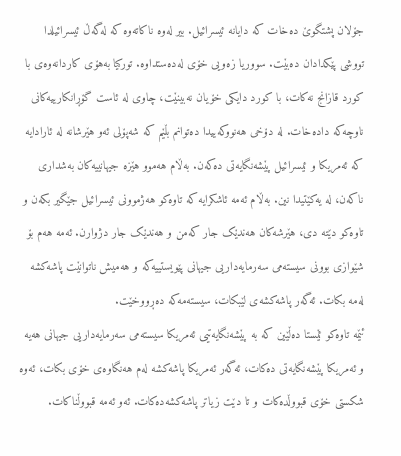جۆلان پشتگوێ دەخات کە دایانە ئیسرائیل. بیر لەوە ناکاتەوە کە لەگەڵ ئیسرائیلدا تووشی پێکدادان دەبێت. سووریا زەویی خۆی لەدەستداوە. تورکیا بەهۆی کاردانەوەی با کورد قازانج نەکات، با کورد دایکی خۆیان نەبینێت، چاوی لە ئاست گۆڕانکارییەکانی ناوچەکە دادەخات. لە دۆخی هەنووکەییدا دەتوانم بڵێم کە شەپۆلی ئەو هێرشانە لە ئارادایە کە ئەمریکا و ئیسرائیل پێشەنگایەتی دەکەن. بەڵام هەموو هێزە جیهانییەکان بەشداری ناکەن، لە یەکێتیدا نین. بەڵام ئەمە ئاشکرایە کە تاوەکو هەژموونی ئیسرائیل جێگیر بکەن و تاوەکو دێتە دی، هێرشەکان هەندێک جار کەمن و هەندێک جار دژوارن. ئەمە هەم بۆ شێوازی بوونی سیستەمی سەرمایەداریی جیهانی پێویستییەکە و هەمیش ناتوانێت پاشەکشە لەمە بکات. ئەگەر پاشەکشەی لێبکات، سیستەمەکە دەڕووخێت.
ئێمە تاوەکو ئێستا دەڵێین کە بە پێشەنگایەتیی ئەمریکا سیستەمی سەرمایەداریی جیهانی هەیە و ئەمریکا پێشەنگایەتی دەکات، ئەگەر ئەمریکا پاشەکشە لەم هەنگاوەی خۆی بکات، ئەوە شکستی خۆی قبووڵدەکات و تا دێت زیاتر پاشەکشەدەکات. ئەو ئەمە قبووڵناکات.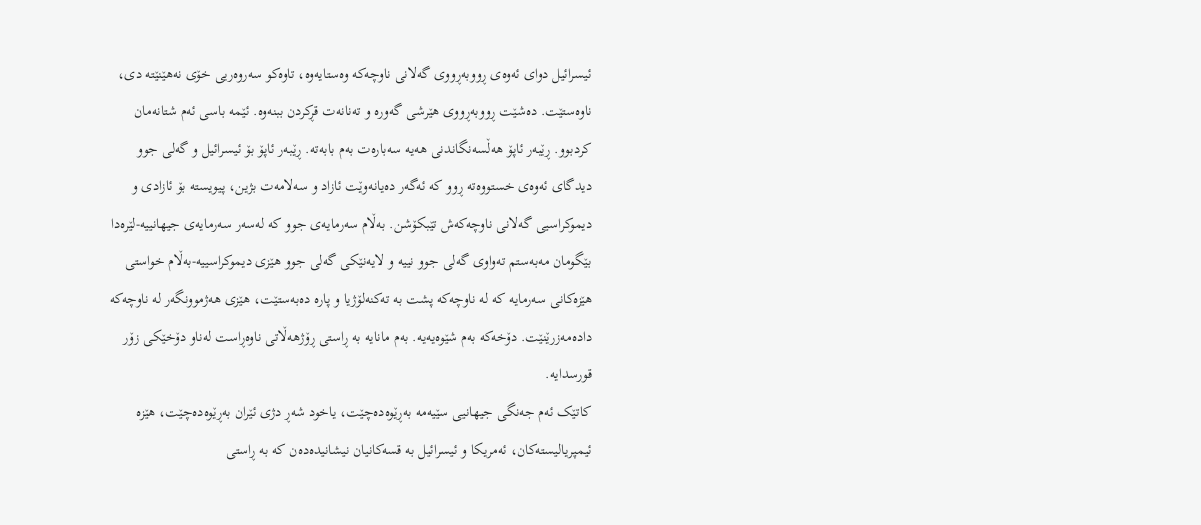ئیسرائیل دوای ئەوەی ڕووبەڕووی گەلانی ناوچەکە وەستایەوە، تاوەکو سەروەریی خۆی نەهێنێتە دی، ناوەستێت. دەشێت ڕووبەڕووی هێرشی گەورە و تەنانەت قڕکردن ببنەوە. ئێمە باسی ئەم شتانەمان کردبوو. ڕێبەر ئاپۆ هەڵسەنگاندنی هەیە سەبارەت بەم بابەتە. ڕێبەر ئاپۆ بۆ ئیسرائیل و گەلی جوو دیدگای ئەوەی خستووەتە ڕوو کە ئەگەر دەیانەوێت ئازاد و سەلامەت بژین، پیویستە بۆ ئازادی و دیموکراسیی گەلانی ناوچەکەش تێبکۆشن. بەڵام سەرمایەی جوو کە لەسەر سەرمایەی جیهانییە-لێرەدا بێگومان مەبەستم تەواوی گەلی جوو نییە و لایەنێکی گەلی جوو هێزی دیموکراسییە-بەڵام خواستی هێزەکانی سەرمایە کە لە ناوچەکە پشت بە تەکنەلۆژیا و پارە دەبەستێت، هێزی هەژموونگەر لە ناوچەکە دادەمەزرێنێت. دۆخەکە بەم شێوەیەیە. بەم مانایە بە ڕاستی ڕۆژهەڵاتی ناوەڕاست لەناو دۆخێکی زۆر قورسدایە.
کاتێک ئەم جەنگی جیهانیی سێیەمە بەڕێوەدەچێت، یاخود شەڕ دژی ئێران بەڕێوەدەچێت، هێزە ئیمپریالیستەکان، ئەمریکا و ئیسرائیل بە قسەکانیان نیشانیدەدەن کە بە ڕاستی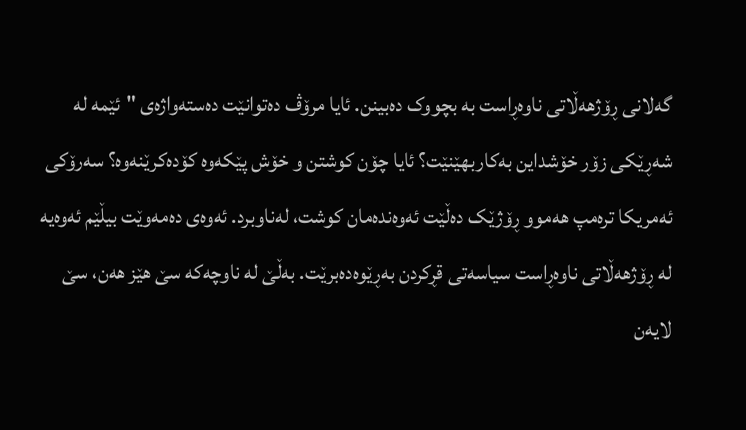گەلانی ڕۆژهەڵاتی ناوەڕاست بە بچووک دەبینن. ئایا مرۆڤ دەتوانێت دەستەواژەی "ئێمە لە شەڕێکی زۆر خۆشداین بەکاربهێنێت؟ ئایا چۆن کوشتن و خۆش پێکەوە کۆدەکرێنەوە؟ سەرۆکی ئەمریکا ترەمپ هەموو ڕۆژێک دەڵێت ئەوەندەمان کوشت، لەناوبرد. ئەوەی دەمەوێت بیڵێم ئەوەیە لە ڕۆژهەڵاتی ناوەڕاست سیاسەتی قڕکردن بەڕێوەدەبرێت. بەڵێ لە ناوچەکە سێ هێز هەن، سێ لایەن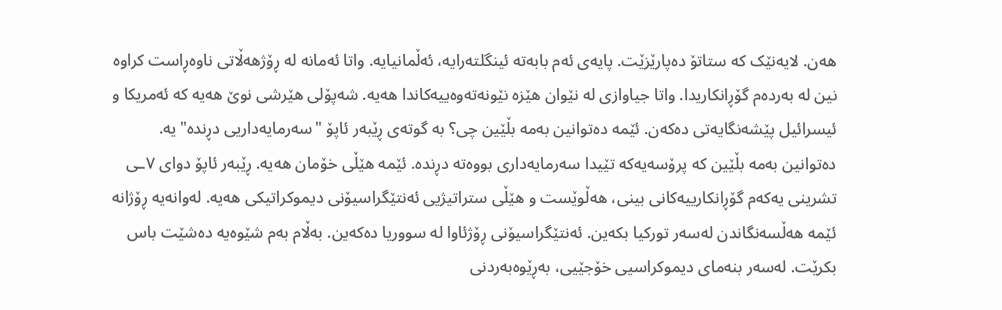هەن. لایەنێک کە ستاتۆ دەپارێزێت. پایەی ئەم بابەتە ئینگلتەرایە، ئەڵمانیایە. واتا ئەمانە لە ڕۆژهەڵاتی ناوەڕاست کراوە نین لە بەردەم گۆڕانکاریدا. واتا جیاوازی لە نێوان هێزە نێونەتەوەییەکاندا هەیە. شەپۆلی هێرشی نوێ هەیە کە ئەمریکا و ئیسرائیل پێشەنگایەتی دەکەن. ئێمە دەتوانین بەمە بڵێین چی؟ بە گوتەی ڕێبەر ئاپۆ "سەرمایەداریی دڕندە"یە. دەتوانین بەمە بڵێین کە پرۆسەیەکە تێیدا سەرمایەداری بووەتە دڕندە. ئێمە هێڵی خۆمان هەیە. ڕێبەر ئاپۆ دوای ٧ـی تشرینی یەکەم گۆڕانکارییەکانی بینی، هەڵوێست و هێڵی ستراتیژیی ئەنتێگراسیۆنی دیموکراتیکی هەیە. لەوانەیە ڕۆژانە ئێمە هەڵسەنگاندن لەسەر تورکیا بکەین. ئەنتێگراسیۆنی ڕۆژئاوا لە سووریا دەکەین. بەڵام بەم شێوەیە دەشێت باس بکرێت. لەسەر بنەمای دیموکراسیی خۆجێیی، بەڕێوەبەردنی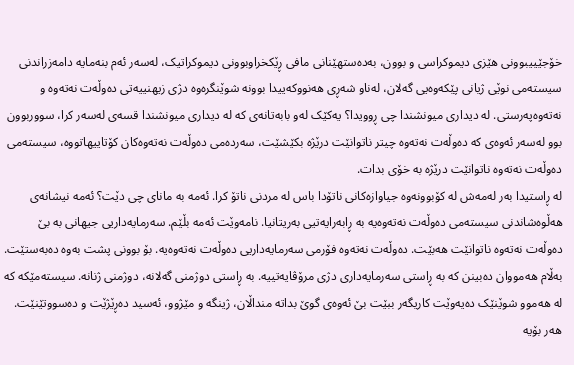خۆجێییبوونی هێزی دیموکراسی و بوون، بەدەستهێنانی مافی ڕێکخراوبوونی دیموکراتیک، لەسەر ئەم بنەمایە دامەزراندنی سیستەمی نوێی ژیانی پێکەوەیی گەلان، لەناو شەڕی هەنووکەییدا بوونە شوێنگرەوە دژی زیهنییەتی دەوڵەت نەتەوە و نەتەوەپەرستی. لە دیداری میونشندا چی ڕوویدا؟ یەکێک لەو بابەتانەی کە لە دیداری میونشندا قسەی لەسەر کرا، سووربوون بوو لەسەر ئەوەی کە دەوڵەت نەتەوە چیتر ناتوانێت درێژە بکێشێت، سەردەمی دەوڵەت نەتەوەکان کۆتاییهاتووە، سیستەمی دەوڵەت نەتەوە ناتوانێت درێژە بە خۆی بدات.
لە ڕاستیدا بەر لەمەش لە کۆبوونەوە جیاوازەکانی ناتۆدا باس لە مردنی ناتۆ کرا. ئەمە بە مانای چی دێت؟ ئەمە نیشانەی هەڵوەشاندنی سیستەمی دەوڵەت نەتەوەیە بە ڕابەرایەتیی بەریتانیا. نامەوێت ئەمە بڵێم. سەرمایەداریی جیهانی بە بێ دەوڵەت نەتەوە ناتوانێت هەبێت. دەوڵەت نەتەوە فۆرمی سەرمایەداریی دەوڵەت نەتەوەیە. بۆ بوونی پشت بەوە دەبەستێت. بەڵام هەمووان دەبینن کە بە ڕاستی سەرمایەداری دژی مرۆڤایەتییە. بە ڕاستی دوژمنی گەلانە، دوژمنی ژنانە. سیستەمێکە کە لە هەموو شوێنێک دەیەوێت کاریگەر ببێت بێ ئەوەی گوێ بداتە منداڵان، ژینگە و مێژوو، ئەسید دەڕێژێت و دەسووتێنێت. هەر بۆیە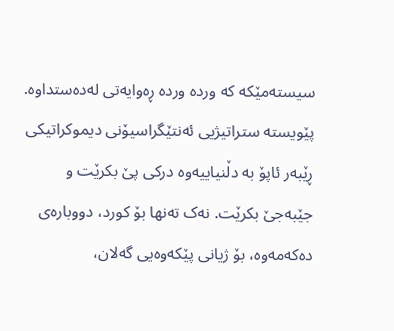سیستەمێکە کە وردە وردە ڕەوایەتی لەدەستداوە. پێویستە ستراتیژیی ئەنتێگراسیۆنی دیموکراتیکی ڕێبەر ئاپۆ بە دڵنیاییەوە درکی پێ بکرێت و جێبەجێ بکرێت. نەک تەنها بۆ کورد، دووبارەی دەکەمەوە، بۆ ژیانی پێکەوەیی گەلان،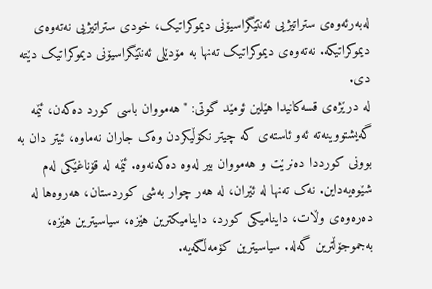لەبەرئەوەی ستراتیژیی ئەنتێگراسیۆنی دیموکراتیک، خودی ستراتیژیی نەتەوەی دیموکراتیکە. نەتەوەی دیموکراتیک تەنها بە مۆدێلی ئەنتێگراسیۆنی دیموکراتیک دێتە دی.
لە درێژەی قسەکانیدا هێلین ئومێد گوتی: "هەمووان باسی کورد دەکەن، ئێمە گەیشتووینەتە ئەو ئاستەی کە چیتر نکۆڵیکردن وەک جاران نەماوە، ئیتر دان بە بوونی کورددا دەنرێت و هەمووان بیر لەوە دەکەنەوە. ئێمە لە قۆناغێکی لەم شێوەیەداین. نەک تەنها لە ئێران، لە هەر چوار بەشی کوردستان، هەروەها لە دەرەوەی وڵات، داینامیکی کورد، داینامیکترین هێزە، سیاسیترین هێزە، بەجموجۆڵترین گەلە. سیاسیترین کۆمەڵگەیە.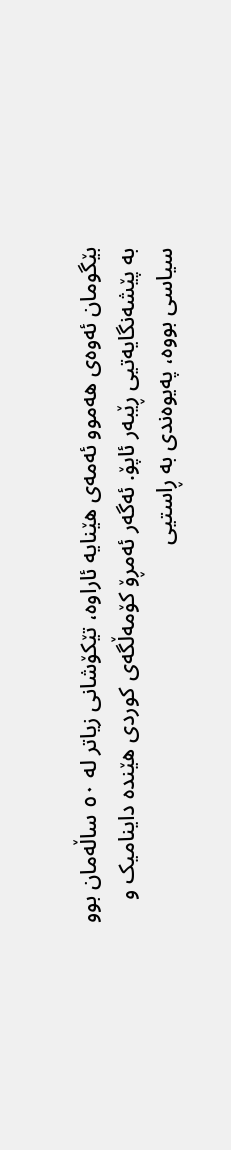بێگومان ئەوەی هەموو ئەمەی هێنایە ئاراوە، تێکۆشانی زیاتر لە ٥٠ ساڵەمان بوو بە پێشەنگایەتیی ڕێبەر ئاپۆ. ئەگەر ئەمڕۆ کۆمەڵگەی کوردی هێندە داینامیک و سیاسی بووە، پەیوەندی بە ڕاستیی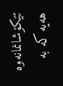تێکۆشانمانەوە هەیە کە بە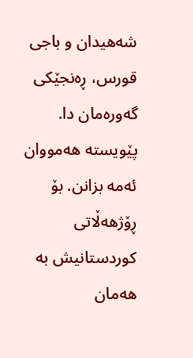شەهیدان و باجی قورس، ڕەنجێکی گەورەمان دا. پێویستە هەمووان ئەمە بزانن. بۆ ڕۆژهەڵاتی کوردستانیش بە هەمان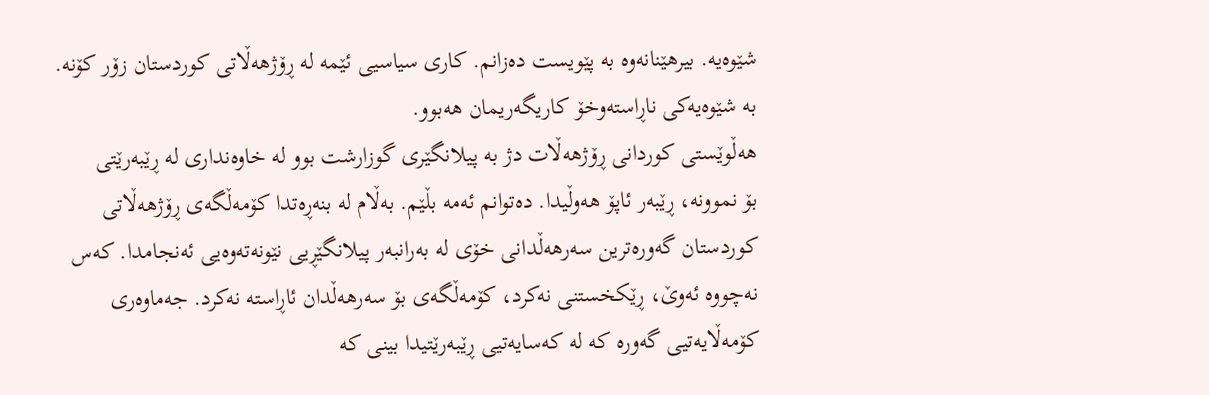شێوەیە. بیرهێنانەوە بە پێویست دەزانم. کاری سیاسیی ئێمە لە ڕۆژهەڵاتی کوردستان زۆر کۆنە. بە شێوەیەکی ناڕاستەوخۆ کاریگەریمان هەبوو.
هەڵوێستی کوردانی ڕۆژهەڵات دژ بە پیلانگێری گوزارشت بوو لە خاوەنداری لە ڕێبەرێتی
بۆ نموونە، ڕێبەر ئاپۆ هەوڵیدا. دەتوانم ئەمە بڵێم. بەڵام لە بنەڕەتدا کۆمەڵگەی ڕۆژهەڵاتی کوردستان گەورەترین سەرهەڵدانی خۆی لە بەرانبەر پیلانگێڕیی نێونەتەوەیی ئەنجامدا. کەس نەچووە ئەوێ، ڕێکخستنی نەکرد، کۆمەڵگەی بۆ سەرهەڵدان ئاڕاستە نەکرد. جەماوەری کۆمەڵایەتیی گەورە کە لە کەسایەتیی ڕێبەرێتیدا بینی کە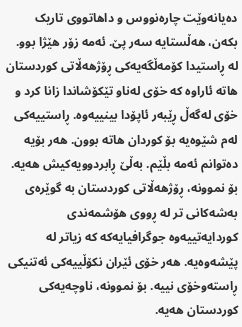دەیانەوێت چارەنووس و داهاتووی تاریک بکەن، هەڵستایە سەر پێ. ئەمە زۆر هێژا بوو. لە ڕاستیدا کۆمەڵگەیەکی ڕۆژهەڵاتی کوردستان هاتە ئاراوە کە خۆی لەناو تێکۆشاندا زانا کرد و خۆی لەگەڵ ڕێبەر ئاپۆدا بینییەوە. ڕاستییەکی لەم شێوەیە بۆ کوردان هاتە بوون. هەر بۆیە دەتوانم ئەمە بڵێم. بەڵێ ڕابردوویەکیش هەیە. بۆ نموونە، ڕۆژهەڵاتی کوردستان بە گوێرەی بەشەکانی تر لە ڕووی هۆشمەندی کوردایەتییەوە جوگرافیایەکە کە زیاتر لە پێشەوەیە. هەر خۆی ئێران نکۆڵییەکی ئەتنیکی ڕاستەوخۆی نییە. بۆ نموونە، ناوچەیەکی کوردستان هەیە.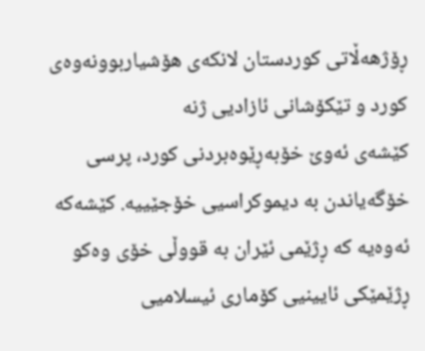ڕۆژهەڵاتی کوردستان لانکەی هۆشیاربوونەوەی کورد و تێکۆشانی ئازادیی ژنە
کێشەی ئەوێ خۆبەڕێوەبردنی کورد، پرسی خۆگەیاندن بە دیموکراسیی خۆجێییە. کێشەکە ئەوەیە کە ڕژێمی ئێران بە قووڵی خۆی وەکو ڕژێمێکی ئایینیی کۆماری ئیسلامیی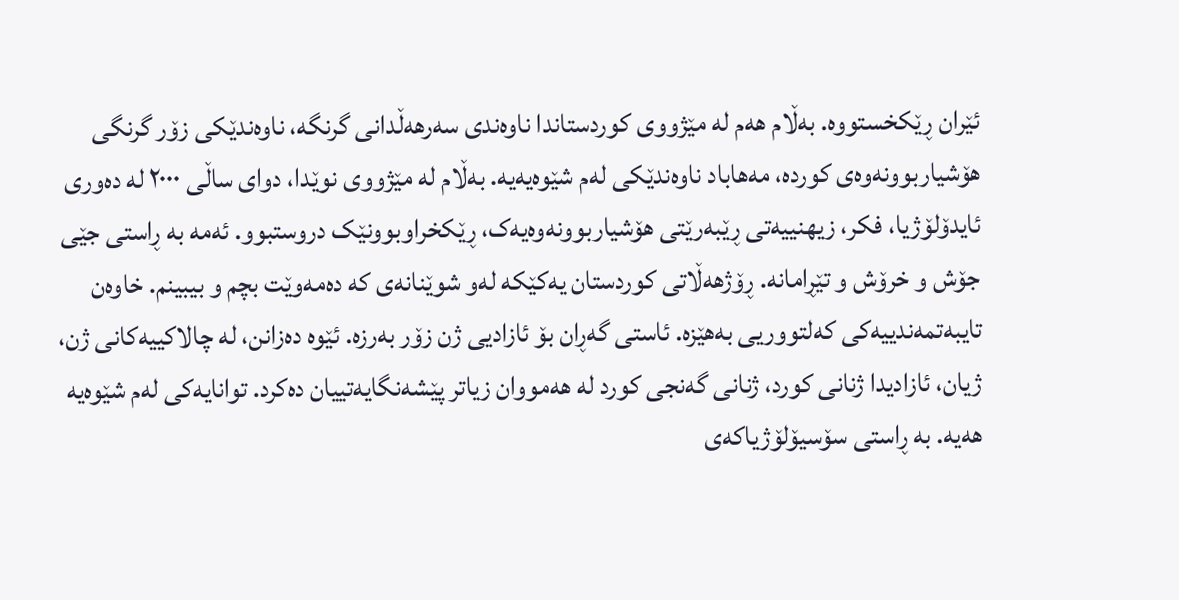ئێران ڕێکخستووە. بەڵام هەم لە مێژووی کوردستاندا ناوەندی سەرهەڵدانی گرنگە، ناوەندێکی زۆر گرنگی هۆشیاربوونەوەی کوردە، مەهاباد ناوەندێکی لەم شێوەیەیە. بەڵام لە مێژووی نوێدا، دوای ساڵی ٢٠٠٠ لە دەوری ئایدۆلۆژیا، فکر، زیهنییەتی ڕێبەرێتی هۆشیاربوونەوەیەک، ڕێکخراوبوونێک دروستبوو. ئەمە بە ڕاستی جێی جۆش و خرۆش و تێڕامانە. ڕۆژهەڵاتی کوردستان یەکێکە لەو شوێنانەی کە دەمەوێت بچم و بیبینم. خاوەن تایبەتمەندییەکی کەلتووریی بەهێزە. ئاستی گەڕان بۆ ئازادیی ژن زۆر بەرزە. ئێوە دەزانن، لە چالاکییەکانی ژن، ژیان، ئازادیدا ژنانی کورد، ژنانی گەنجی کورد لە هەمووان زیاتر پێشەنگایەتییان دەکرد. توانایەکی لەم شێوەیە هەیە. بە ڕاستی سۆسیۆلۆژیاکەی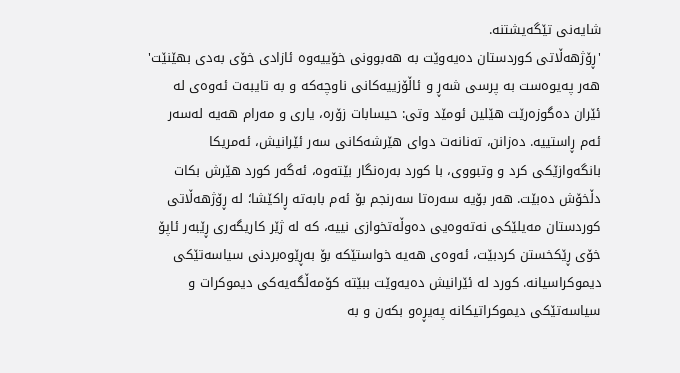شایەنی تێگەیشتنە.
'ڕۆژهەڵاتی کوردستان دەیەوێت بە هەبوونی خۆییەوە ئازادی خۆی بەدی بهێنێت'
هەر پەیوەست بە پرسی شەڕ و ئاڵۆزییەکانی ناوچەکە و بە تایبەت ئەوەی لە ئێران دەگوزەرێت هێلین ئومێد وتی: حیسابات زۆرە، یاری و مەرام هەیە لەسەر ئەم ڕاستییە. دەزانن، تەنانەت دوای هێرشەکانی سەر ئێرانیش، ئەمریکا بانگەوازێکی کرد و وتبووی، با کورد بەرەنگار بێتەوە، ئەگەر کورد هێرش بکات دڵخۆش دەبێت. هەر بۆیە سەرەتا سەرنجم بۆ ئەم بابەتە ڕاکێشا؛ لە ڕۆژهەڵاتی کوردستان مەیلێکی نەتەوەیی دەوڵەتخوازی نییە، کە لە ژێر کاریگەری ڕێبەر ئاپۆ خۆی ڕێکخستن کردبێت، ئەوەی هەیە خواستێکە بۆ بەڕێوەبردنی سیاسەتێکی دیموکراسیانە. کورد لە ئێرانیش دەیەوێت ببێتە کۆمەڵگەیەکی دیموکرات و سیاسەتێکی دیموکراتیکانە پەیڕەو بکەن و بە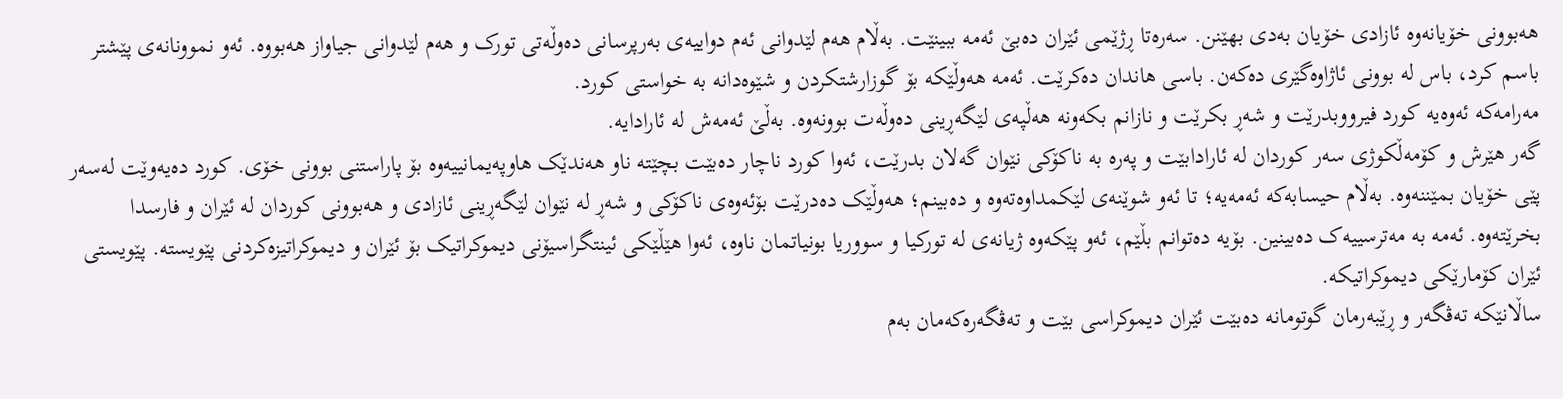هەبوونی خۆیانەوە ئازادی خۆیان بەدی بهێنن. سەرەتا ڕژێمی ئێران دەبێ ئەمە ببینێت. بەڵام هەم لێدوانی ئەم دواییەی بەرپرسانی دەوڵەتی تورک و هەم لێدوانی جیاواز هەبووە. ئەو نموونانەی پێشتر باسم کرد، باس لە بوونی ئاژاوەگێری دەکەن. باسی هاندان دەکرێت. ئەمە هەوڵێکە بۆ گوزارشتکردن و شێوەدانە بە خواستی کورد.
مەرامەکە ئەوەیە کورد فیرووبدرێت و شەڕ بکرێت و نازانم بکەونە هەڵپەی لێگەڕینی دەوڵەت بوونەوە. بەڵێ ئەمەش لە ئارادایە.
گەر هێرش و کۆمەڵکوژی سەر کوردان لە ئارادابێت و پەرە بە ناکۆکی نێوان گەلان بدرێت، ئەوا کورد ناچار دەبێت بچێتە ناو هەندێک هاوپەیمانییەوە بۆ پاراستنی بوونی خۆی. کورد دەیەوێت لەسەر پێی خۆیان بمێننەوە. بەڵام حیسابەکە ئەمەیە؛ تا ئەو شوێنەی لێکمداوەتەوە و دەبینم؛ هەوڵێک دەدرێت بۆئەوەی ناکۆکی و شەڕ لە نێوان لێگەڕینی ئازادی و هەبوونی کوردان لە ئێران و فارسدا بخرێتەوە. ئەمە بە مەترسییەک دەبینین. بۆیە دەتوانم بڵێم، ئەو پێکەوە ژیانەی لە تورکیا و سووریا بونیاتمان ناوە، ئەوا هێڵێکی ئینتگراسیۆنی دیموکراتیک بۆ ئێران و دیموکراتیزەکردنی پێویستە. پێویستی ئێران کۆمارێکی دیموکراتیکە.
ساڵانێکە تەڤگەر و ڕێبەرمان گوتومانە دەبێت ئێران دیموکراسی بێت و تەڤگەرەکەمان بەم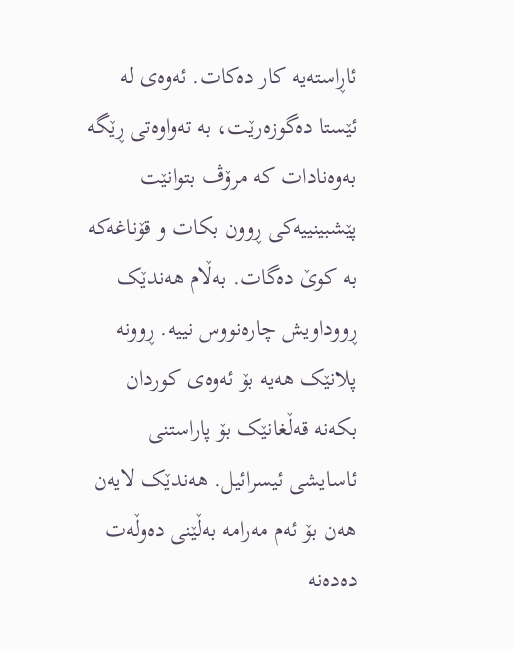ئاڕاستەیە کار دەکات. ئەوەی لە ئێستا دەگوزەرێت، بە تەواوەتی ڕێگە بەوەنادات کە مرۆڤ بتوانێت پێشبینییەکی ڕوون بکات و قۆناغەکە بە کوێ دەگات. بەڵام هەندێک ڕووداویش چارەنووس نییە. ڕوونە پلانێک هەیە بۆ ئەوەی کوردان بکەنە قەڵغانێک بۆ پاراستنی ئاسایشی ئیسرائیل. هەندێک لایەن هەن بۆ ئەم مەرامە بەڵێنی دەوڵەت دەدەنە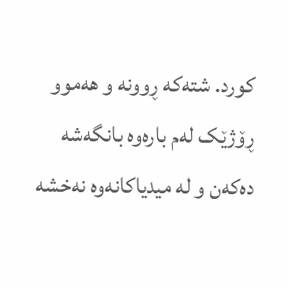کورد. شتەکە ڕوونە و هەموو ڕۆژێک لەم بارەوە بانگەشە دەکەن و لە میدیاکانەوە نەخشە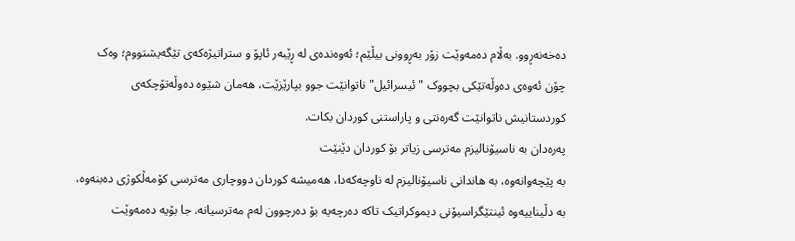دەخەنەڕوو. بەڵام دەمەوێت زۆر بەڕوونی بیڵێم؛ ئەوەندەی لە ڕێبەر ئاپۆ و ستراتیژەکەی تێگەیشتووم؛ وەک چۆن ئەوەی دەوڵەتێکی بچووک "ئیسرائیل" ناتوانێت جوو بپارێزێت، هەمان شێوە دەوڵەتۆچکەی کوردستانیش ناتوانێت گەرەنتی و پاراستنی کوردان بکات.
پەرەدان بە ناسیۆنالیزم مەترسی زیاتر بۆ کوردان دێنێت
بە پێچەوانەوە، بە هاندانی ناسیۆنالیزم لە ناوچەکەدا، هەمیشە کوردان دووچاری مەترسی کۆمەڵکوژی دەبنەوە، بە دڵیناییەوە ئینتێگراسیۆنی دیموکراتیک تاکە دەرچەیە بۆ دەرچوون لەم مەترسیانە. جا بۆیە دەمەوێت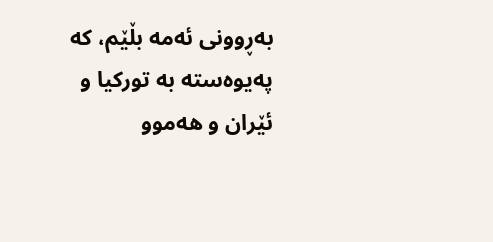بەڕوونی ئەمە بڵێم، کە پەیوەستە بە تورکیا و ئێران و هەموو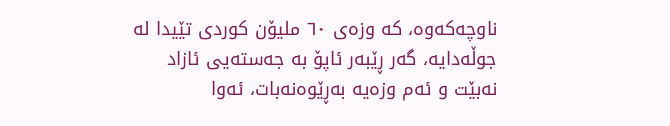ناوچەکەوە، کە وزەی ٦٠ ملیۆن کوردی تێیدا لە جوڵەدایە، گەر ڕێبەر ئاپۆ بە جەستەیی ئازاد نەبێت و ئەم وزەیە بەڕێوەنەبات، ئەوا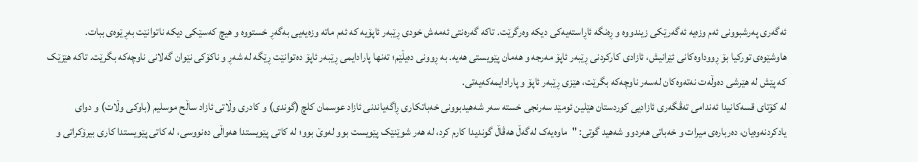ئەگەری پەرشبوونی ئەم وزەیە ئەگەرێکی زیندووە و ڕەنگە ئاڕاستەیەکی دیکە وەرگرێت. تاکە گەرەنتی ئەمەش خودی ڕێبەر ئاپۆیە کە ئەم ماتە وزەیەیی بەگەڕ خستووە و هیچ کەسێکی دیکە ناتوانێت بەڕێوەی ببات.
هاوشێوەی تورکیا بۆ ڕووداوەکانی ئێرانیش، ئازادی کارکردنی ڕێبەر ئاپۆ مەرجە و هەمان پێویستی هەیە. بە ڕوونی دەیڵێم؛ تەنها پارادایمی ڕێبەر ئاپۆ دەتوانێت ڕێگە لە شەڕ و ناکۆکی نێوان گەلانی ناوچەکە بگرێت. تاکە هێزێک کە پێش لە هێرشی دەوڵەت نەتەوەکان لەسەر ناوچەکە بگرێت، هێزی ڕێبەر ئاپۆ و پارادایمەکەیەتی.
لە کۆتای قسەکانیدا ئەندامی تەڤگەری ئازادیی کوردستان هێلین ئومێد سەرنجی خستە سەر شەهیدبوونی خەباتکاری ڕاگەیاندنی ئازاد عوسمان کلچ (گوندی) و کادری وڵاتی ئازاد ساڵح موسلیم (باوکی وڵات) و دوای یادکردنەوەیان، دەربارەی میرات و خەباتی هەردوو شەهید گوتی: "ماوەیەک لەگەڵ هەڤاڵ گوندیدا کارم کرد، لە هەر شوێنێک پێویست بوو لەوێ بوو؛ لە کاتی پێویستدا هەواڵی دەنووسی، لە کاتی پێویستدا کاری بیرۆکراتی و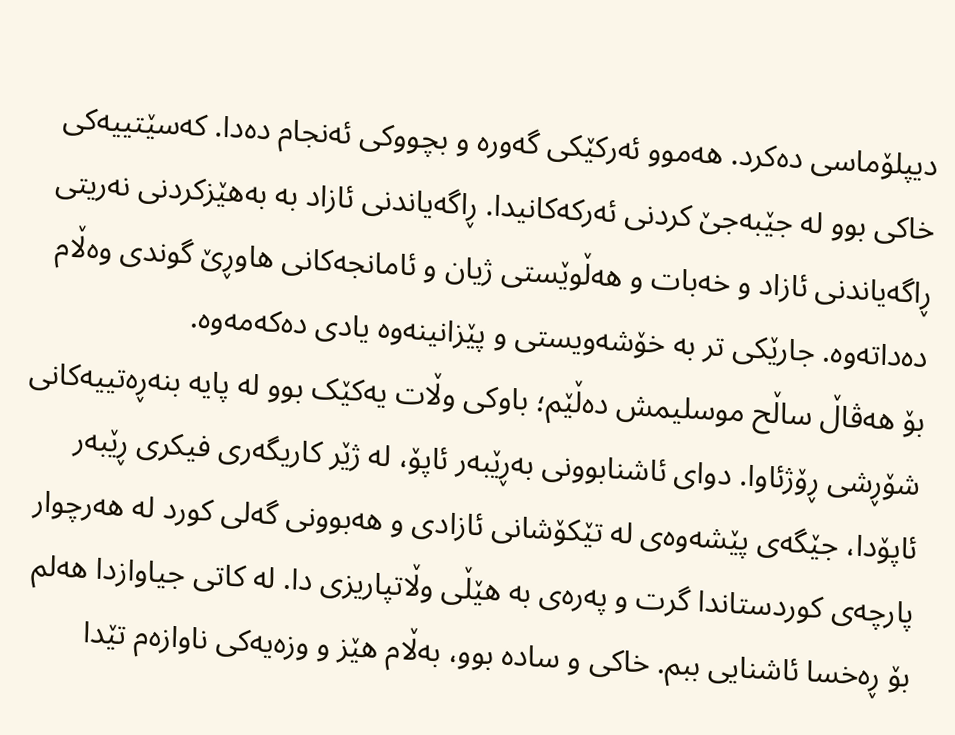دیپلۆماسی دەکرد. هەموو ئەرکێکی گەورە و بچووکی ئەنجام دەدا. کەسێتییەکی خاکی بوو لە جێبەجێ کردنی ئەرکەکانیدا. ڕاگەیاندنی ئازاد بە بەهێزکردنی نەریتی ڕاگەیاندنی ئازاد و خەبات و هەڵوێستی ژیان و ئامانجەکانی هاوڕێ گوندی وەڵام دەداتەوە. جارێکی تر بە خۆشەویستی و پێزانینەوە یادی دەکەمەوە.
بۆ هەڤاڵ ساڵح موسلیمش دەڵێم؛ باوکی وڵات یەکێک بوو لە پایە بنەڕەتییەکانی شۆڕشی ڕۆژئاوا. دوای ئاشنابوونی بەڕێبەر ئاپۆ، لە ژێر کاریگەری فیکری ڕێبەر ئاپۆدا، جێگەی پێشەوەی لە تێکۆشانی ئازادی و هەبوونی گەلی کورد لە هەرچوار پارچەی کوردستاندا گرت و پەرەی بە هێڵی وڵاتپاریزی دا. لە کاتی جیاوازدا هەلم بۆ ڕەخسا ئاشنایی ببم. خاکی و سادە بوو، بەڵام هێز و وزەیەکی ناوازەم تێدا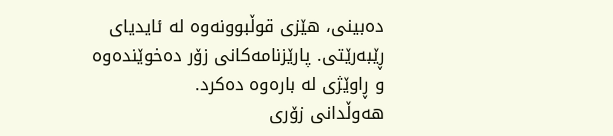دەبینی، هێزی قوڵبوونەوە لە ئایدیای ڕێبەرێتی. پارێزنامەکانی زۆر دەخوێندەوە و ڕاوێژی لە بارەوە دەکرد.
هەوڵدانی زۆری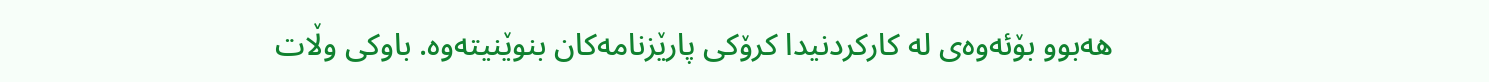هەبوو بۆئەوەی لە کارکردنیدا کرۆکی پارێزنامەکان بنوێنیتەوە. باوکی وڵات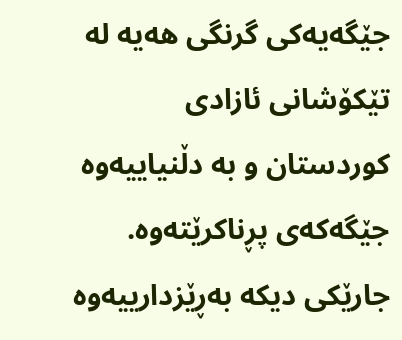جێگەیەکی گرنگی هەیە لە تێکۆشانی ئازادی کوردستان و بە دڵنیاییەوە جێگەکەی پڕناکرێتەوە. جارێکی دیکە بەڕێزدارییەوە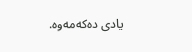یادی دەکەمەوە.